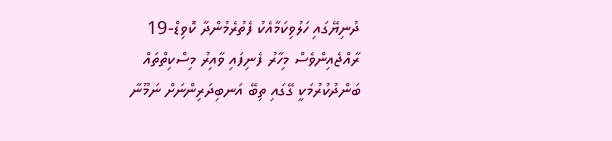ދުނިޔޭގައި ހަލުވިކަމާއެކު ފެތުރެމުންދާ ކޮވިޑް-19 ރާއްޖެއިންވެސް މިހާރު ފެނިފައި ވާއިރު މިސްކިތްތައް ބަންދުކުރުމަކީ ގޭގައި ތިބޭ އަނބިދަރިންނަށް ނަމޫނާ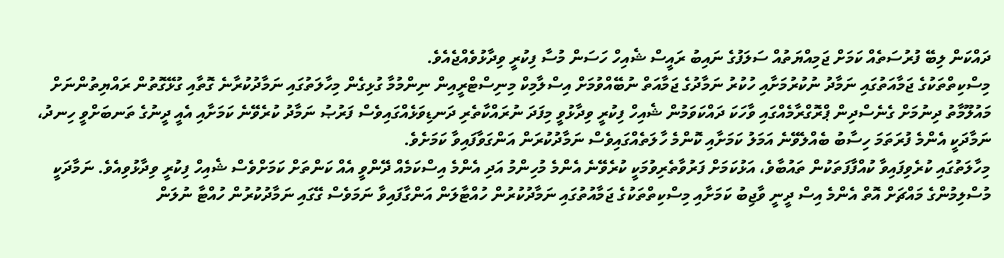ދައްކަން ލިބޭ ފުރުސަތެއް ކަމަށް ޖަމިއްޔަތުއް ސަލަފުގެ ނައިބު ރައީސް ޝެއިހް ހަސަން މުސާ ފިކުރީ ވިދާޅުވެއްޖެއެވެ.
މިސްކިތްތަކުގެ ޖަމާއަތުގައި ނަމާދު ނުކުރުމަށާއި ހުކުރު ނަމާދުގެ ޖަމާއަތް ނުބޭއްވުމަށް އިސްލާމިކް މިނިސްޓްރީއިން ނިންމުމާ ގުޅިގެން މިހާލަތުގައި ނަމާދުކުރާނެ ގޮތާއި ގުޅޭގޮތުން ރައްޔިތުންނަށް މައުލޫމާތު ދިނުމަށް ގެނެސްދިން ޕްރޮގްރާމެއްގައި ވާހަކަ ދައްކަވަމުން ޝެއިހް ފިކުރީ ވިދާޅުވީ މިފަދަ ނުރައްކާތެރި ދަނޑިވަޅެއްގައިވެސް ފަރުޞު ނަމާދު ކުރެވޭނެ ކަމަށާއި އެއީ ދީނުގެ ތަނބަށްވީ ހިނދު، ނަމާދަކީ އެންމެ ފުރަތަމަ ހިސާބު ބެއްލެވޭނެ އަމަލު ކަމަށާއި ކޮންމެ ހާލަތެއްގައިވެސް ނަމާދުކުރަން އަންގަވާފައިވާ ކަމަށެވެ.
މިހާލަތުގައި ކުރެވިފައިވާ ކުއްފާފަތަކުން ތައުބާވެ، އަޅުކަމަށް ފަރުވާތެރިވުމަކީ ކުރެވޭނެ އެންމެ މުހިންމު އަދި އެންމެ އިސްކަމެއް ދޭންވީ އެއް ކަންތަށް ކަމަށްވެސް ޝެއިހް ފިކުރީ ވިދާޅުވިއެވެ. ނަމާދަކީ މުސްލިމުންގެ މައްޗަށް އޮތް އެންމެ އިސް ދީނީ ވާޖިބު ކަމަށާއި މިސްކިތްތަކުގެ ޖަމާއުތުގައި ނަމާދުކުރުން ހުއްޓާލަން އަންގާފައިވާ ނަމަވެސް ގޭގައި ނަމާދުކުރުން ހުއްޓާ ނުލަން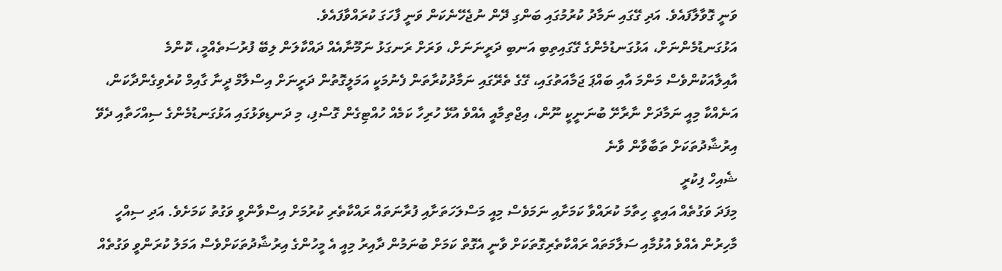ވަނީ ގޮވާލާފައެވެ. އަދި ގޭގައި ނަމާދު ކުރުމުގައި ބަންގި ދޭން ނުޖެހޭނެކަން ވަނީ ފާހަގަ ކުރައްވާފައެވެ.
އަޅުގަނޑުމެންނަށް، އަޅުގަނޑުމެންގެ ގޭގައިތިބި އަނބި ދަރީނަނަށް، ވަރަށް ރަނގަޅު ނަމޫނާއެއް ދައްކާލަން ލިބޭ ފުރުސަތެއްމީ، ކޮންމެ އާއިލާއަކުންވެސް މަންމަ އާއި ބައްޕަ ޖަމާއަތުގައި، ގޭގެ ތެރޭގައި ނަމާދުކުރާތަން ފެނުމަކީ އަމަލީގޮތުން ދަރީނަށް އިސްލާމް ދީނާ ގާއިމް ކުރެވިގެންދާކަން، އަނެއްކާ މިއީ ނަމާދަށް ނާރާށޭ ބުނަނީކީ ނޫން، އިޖްތިމާއީ އެއްވެ އުޅޭ ހުރިހާ ކަމެއް ހުއްޓިގެން ގޮސްފި، މި ދަނޑިވަޅުގައި އަޅުގަނޑުމެންގެ ސިއްހަތާއި ދެވޭ އިރުޝާދުތަކަށް ތަބާވާން ވާނެ
ޝެއިހް ފިކުރީ
މިފަދަ ވަގުތެއް އައިތީ ހިތާމަ ކުރައްވާ ކަމަށާއި ނަމަވެސް މިއީ މަސްލަހަތަށާއި ފުރާނަތައް ރައްކާތެރި ކުރުމަށް އިސްވާންވީ ވަގުތު ކަމަށެވެ. އަދި ސިއްހީ މާހިރުން އެއްވެ އުޅުމާއި ސަލާމަތައް ރައްކާތެރިގޮތަކަށް ވާނީ އެގޮތް ކަމަށް ބުނަމުން ދާއިރު މިއީ އެ މީހުންގެ އިރުޝާދުތަކަށްވެސް އަމަލު ކުރަންވީ ވަގުތެއް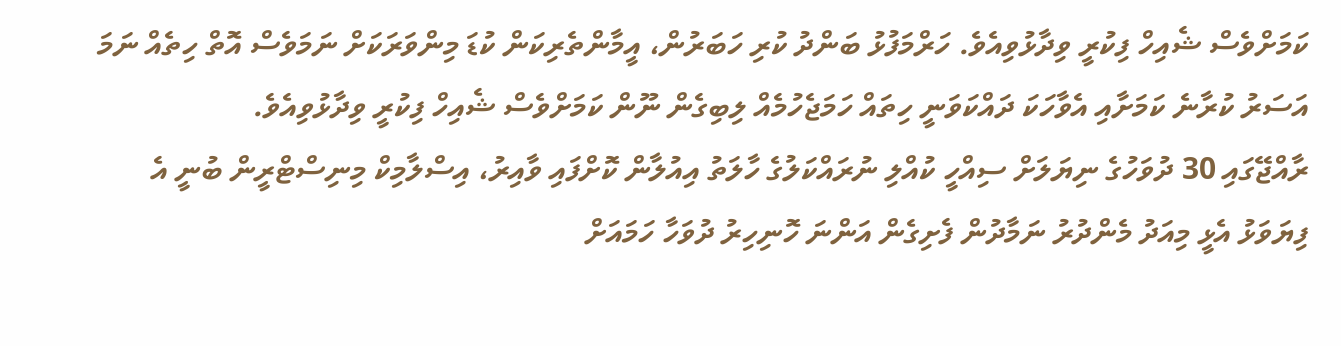ކަމަށްވެސް ޝެއިހް ފިކުރީ ވިދާޅުވިއެވެ. ހަރްމަފުޅު ބަންދު ކުރި ހަބަރުން، އީމާންތެރިކަން ކުޑަ މިންވަރަކަށް ނަމަވެސް އޮތް ހިތެއް ނަމަ އަސަރު ކުރާނެ ކަމަށާއި އެވާހަކަ ދައްކަވަނީ ހިތައް ހަމަޖެހުމެއް ލިބިގެން ނޫން ކަމަށްވެސް ޝެއިހް ފިކުރީ ވިދާޅުވިއެވެ.
ރާއްޖޭގައި 30 ދުވަހުގެ ނިޔަލަށް ސިއްހީ ކުއްލި ނުރައްކަލުގެ ހާލަތު އިއުލާން ކޮށްފައި ވާއިރު، އިސްލާމިކް މިނިސްޓްރީން ބުނީ އެ ފިޔަވަޅު އެޅީ މިއަދު މެންދުރު ނަމާދުން ފެށިގެން އަންނަ ހޮނިހިރު ދުވަހާ ހަމައަށް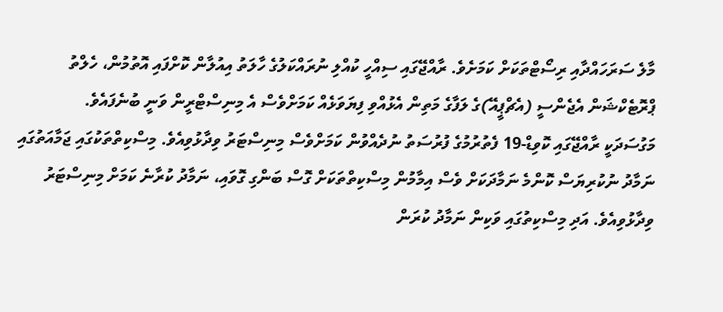މާލެ ސަރަހައްދާއި ރިސޯޓްތަކަށް ކަމަށެވެ. ރާއްޖޭގައި ސިއްހީ ކުއްލި ނުރައްކަލުގެ ހާލަތު އިއުލާން ކޮށްފައި އޮތުމުން، ހެލްތު ޕްރޮޓެކްޝަން އެޖެންސީ (އެޗްޕީއޭ)ގެ ލަފާގެ މަތިން އެޅުއްވި ފިޔަވަޅެއް ކަމަށްވެސް އެ މިނިސްޓްރީން ވަނީ ބުނެފައެވެ.
މަގުސަދަކީ ރާއްޖޭގައި ކޮވިޑް-19 ފެތުރުމުގެ ފުރުސަތު ނުދެއްވުން ކަމަށްވެސް މިނިސްޓަރު ވިދާޅުވިއެވެ. މިސްކިތްތަކުގައި ޖަމާއަތުގައި ނަމާދު ނުކުރިޔަސް ކޮންމެ ނަމާދަކަށް ވެސް އިމާމުން މިސްކިތްތަކަށް ގޮސް ބަންގި ގޮވައި، ނަމާދު ކުރާނެ ކަމަށް މިނިސްޓަރު ވިދާޅުވިއެވެ. އަދި މިސްކިތުގައި ވަކިން ނަމާދު ކުރަން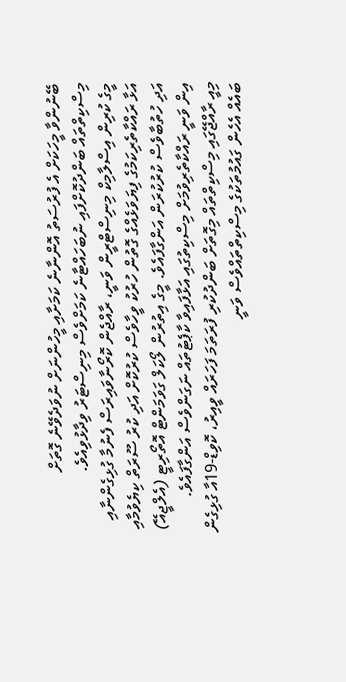ބޭނުންވާ މީހަކަށް އެ ފުރުސަތު އޮންނާނެ ކަމަށާއި މީހުންނަށް ނުވަދެވޭނެ ގޮތަށް މިސްކިތްތައް ބަންދުކޮށްފައި ނުބަހައްޓާނެ ކަމަށްވެސް މިނިސްޓަރު ވިދާޅުވިއެވެ.
މީގެ ކުރިން އިސްލާމިކް މިނިސްޓްރީން ވަނީ، ރާއްޖެން ކޮރޯނާވައިރަސް ފެނުމާ ގުޅިގެންނާއި އަޅާ ރައްކާތެރިކަމުގެ ފިޔަވަޅެއްގެ ގޮތުން ހުރުކު ވީހާވެސް ކުރުކޮށް އަދި ކުރު ސޫރަތް ކިޔެވުމާއި އަދި ހުތުބާވެސް ކުރުކުރަން އަންގާފައެވެ. މީގެ އިތުރުން ލޯކަލް ގަވަމަންޓް އޮތޯރިޓީ (އެލްޖީއޭ) އިން ވަނީ ރައްކާތެރިވުމަށް މިސްކިތުގައި އަޅާފައިވާ ކާޕެޓުތައް ނަގަންވެސް އަންގާފައެވެ.
މިއީ ރާއްޖޭގައި މިސްކިތްތައް މިގޮތަށް ބަންދުކުރި ފުރަތަމަ ފަހަރައް ވީއިރު، ކޮވިޑް-19އާ ގުޅިގެން ބައެއް އެހެން ގައުމުތަކުގެ މިސްކިތްތައްވެސް ވަނީ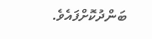ބަންދުކޮށްފައެވެ.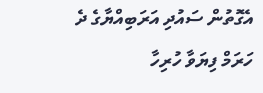އެގޮތުން ސައުދި އަރަބިއްޔާގެ ދެ ހަރަމް ފިޔަވާ ހުރިހާ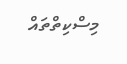މިސްކިތްތައް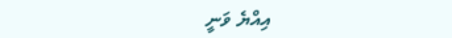އިއްޔެ ވަނީ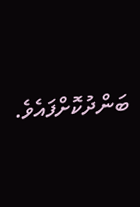ބަންދުކޮށްފައެވެ.